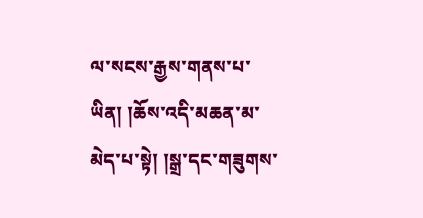ལ་སངས་རྒྱས་གནས་པ་ཡིན། །ཆོས་འདི་མཆན་མ་མེད་པ་སྟེ། །སྒྲ་དང་གཟུགས་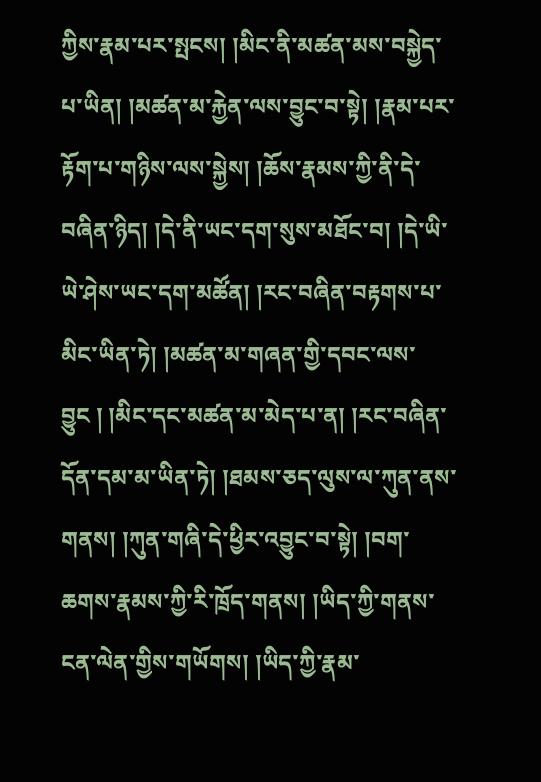ཀྱིས་རྣམ་པར་སྤངས། །མིང་ནི་མཚན་མས་བསྐྱེད་པ་ཡིན། །མཚན་མ་རྐྱེན་ལས་བྱུང་བ་སྟེ། །རྣམ་པར་རྟོག་པ་གཉིས་ལས་སྐྱེས། །ཆོས་རྣམས་ཀྱི་ནི་དེ་བཞིན་ཉིད། །དེ་ནི་ཡང་དག་སུས་མཐོང་བ། །དེ་ཡི་ཡེ་ཤེས་ཡང་དག་མཚོན། །རང་བཞིན་བརྟགས་པ་མིང་ཡིན་ཏེ། །མཚན་མ་གཞན་གྱི་དབང་ལས་བྱུང ། །མིང་དང་མཚན་མ་མེད་པ་ན། །རང་བཞིན་དོན་དམ་མ་ཡིན་ཏེ། །ཐམས་ཅད་ལུས་ལ་ཀུན་ནས་གནས། །ཀུན་གཞི་དེ་ཕྱིར་འབྱུང་བ་སྟེ། །བག་ཆགས་རྣམས་ཀྱི་རི་ཁྲོད་གནས། །ཡིད་ཀྱི་གནས་ངན་ལེན་གྱིས་གཡོགས། །ཡིད་ཀྱི་རྣམ་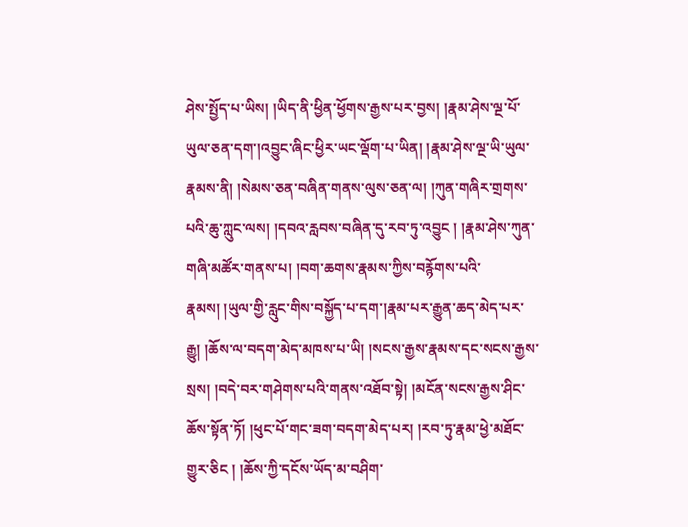ཤེས་སྤྱོད་པ་ཡིས། །ཡིད་ནི་ཕྱིན་ཕྱོགས་རྒྱས་པར་བྱས། །རྣམ་ཤེས་ལྔ་པོ་ཡུལ་ཅན་དག་།འབྱུང་ཞིང་ཕྱིར་ཡང་ལྡོག་པ་ཡིན། །རྣམ་ཤེས་ལྔ་ཡི་ཡུལ་རྣམས་ནི། །སེམས་ཅན་བཞིན་གནས་ལུས་ཅན་ལ། །ཀུན་གཞིར་གྲགས་པའི་ཆུ་ཀླུང་ལས། །དབའ་རླབས་བཞིན་དུ་རབ་ཏུ་འབྱུང ། །རྣམ་ཤེས་ཀུན་གཞི་མཚོར་གནས་པ། །བག་ཆགས་རྣམས་ཀྱིས་བརྙོགས་པའི་རྣམས། །ཡུལ་གྱི་རླུང་གིས་བསྐྱོད་པ་དག་།རྣམ་པར་རྒྱུན་ཆད་མེད་པར་རྒྱུ། །ཆོས་ལ་བདག་མེད་མཁས་པ་ཡི། །སངས་རྒྱས་རྣམས་དང་སངས་རྒྱས་སྲས། །བདེ་བར་གཤེགས་པའི་གནས་འཐོབ་སྟེ། །མངོན་སངས་རྒྱས་ཤིང་ཆོས་སྟོན་ཏོ། །ཕུང་པོ་གང་ཟག་བདག་མེད་པར། །རབ་ཏུ་རྣམ་ཕྱེ་མཐོང་གྱུར་ཅིང ། །ཆོས་ཀྱི་དངོས་ཡོད་མ་བཤིག་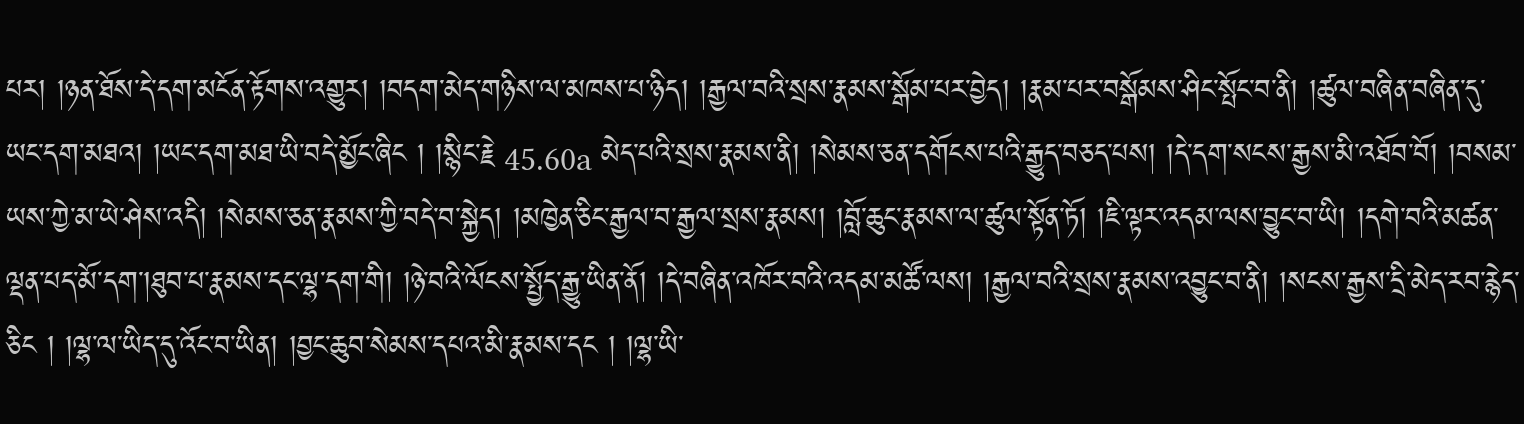པར། །ཉན་ཐོས་དེ་དག་མངོན་རྟོགས་འགྱུར། །བདག་མེད་གཉིས་ལ་མཁས་པ་ཉིད། །རྒྱལ་བའི་སྲས་རྣམས་སྒོམ་པར་བྱེད། །རྣམ་པར་བསྒོམས་ཤིང་སྤོང་བ་ནི། །ཚུལ་བཞིན་བཞིན་དུ་ཡང་དག་མཐའ། །ཡང་དག་མཐ་ཡི་བདེ་མྱོང་ཞིང ། །སྙིང་རྗེ 45.60a མེད་པའི་སྲས་རྣམས་ནི། །སེམས་ཅན་དགོངས་པའི་རྒྱུད་བཅད་པས། །དེ་དག་སངས་རྒྱས་མི་འཐོབ་བོ། །བསམ་ཡས་ཀྱེ་མ་ཡེ་ཤེས་འདི། །སེམས་ཅན་རྣམས་ཀྱི་བདེ་བ་སྐྱེད། །མཁྱེན་ཅིང་རྒྱལ་བ་རྒྱལ་སྲས་རྣམས། །བློ་ཆུང་རྣམས་ལ་ཚུལ་སྟོན་ཏོ། །ཇི་ལྟར་འདམ་ལས་བྱུང་བ་ཡི། །དགེ་བའི་མཚན་ལྡན་པད་མོ་དག་།ཐུབ་པ་རྣམས་དང་ལྷ་དག་གི། །ཉེ་བའི་ལོངས་སྤྱོད་རྒྱུ་ཡིན་ནོ། །དེ་བཞིན་འཁོར་བའི་འདམ་མཚོ་ལས། །རྒྱལ་བའི་སྲས་རྣམས་འབྱུང་བ་ནི། །སངས་རྒྱས་དྲི་མེད་རབ་རྙེད་ཅིང ། །ལྷ་ལ་ཡིད་དུ་འོང་བ་ཡིན། །བྱང་ཆུབ་སེམས་དཔའ་མི་རྣམས་དང ། །ལྷ་ཡི་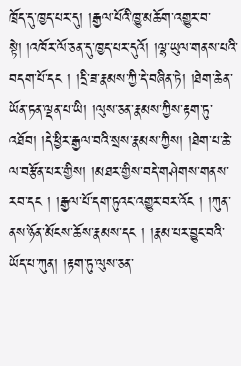ཁྲོད་དུ་ཁྱད་པར་དུ། །རྒྱལ་པོའི་ཁྱུ་མཆོག་འགྱུར་བ་སྟེ། །འཁོར་ལོ་ཅན་དུ་ཁྱད་པར་དུའོ། །ལྷ་ཡུལ་གནས་པའི་བདག་པོ་དང ། །དྲི་ཟ་རྣམས་ཀྱི་དེ་བཞིན་ཏེ། །ཐེག་ཆེན་ཡོན་ཏན་ལྡན་པ་ཡི། །ལུས་ཅན་རྣམས་ཀྱིས་རྟག་ཏུ་འཐོབ། །དེ་ཕྱིར་རྒྱལ་བའི་སྲས་རྣམས་ཀྱིས། །ཐེག་པ་ཆེ་ལ་བརྩོན་པར་གྱིས། །མཐར་གྱིས་བདེ་གཤེགས་གནས་རབ་དང ། །རྒྱལ་པོ་དག་ཏུའང་འགྱུར་བར་འོང ། །ཀུན་ནས་ཉོན་མོངས་ཆོས་རྣམས་དང ། །རྣམ་པར་བྱུང་བའི་ཡོད་པ་ཀུན། །རྟག་ཏུ་ལུས་ཅན་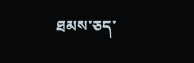ཐམས་ཅད་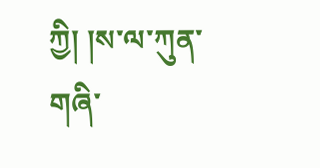ཀྱི། །ས་ལ་ཀུན་གཞི་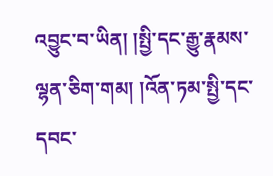འབྱུང་བ་ཡིན། །སྤྱི་དང་རྒྱུ་རྣམས་ལྷན་ཅིག་གམ། །འོན་ཏམ་སྤྱི་དང་དབང་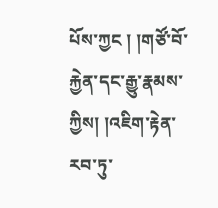པོས་ཀྱང ། །གཙོ་བོ་རྐྱེན་དང་རྒྱུ་རྣམས་ཀྱིས། །འཇིག་རྟེན་རབ་ཏུ་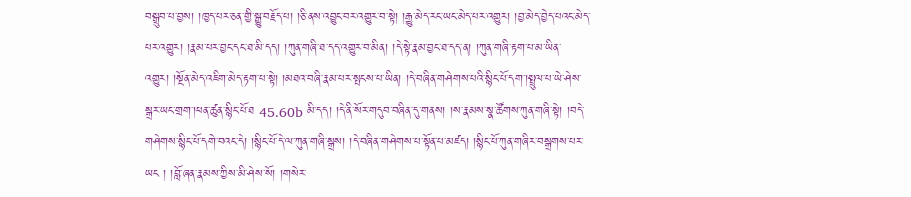བསྒྲུབ་པ་བྱས། །ཁྱད་པར་ཅན་གྱི་སྒྱུ་བརྗོད་པ། །ཅི་ནས་འབྱུང་བར་འགྱུར་བ་སྟེ། །རྒྱུ་མེད་རང་ཡང་མེད་པར་འགྱུར། །བྱ་མེད་བྱེད་པའང་མེད་པར་འགྱུར། །རྣམ་པར་བྱང་དང་ཐ་མི་དད། །ཀུན་གཞི་ཐ་དད་འགྱུར་བ་མིན། །དེ་སྟེ་རྣམ་བྱང་ཐ་དད་ན། །ཀུན་གཞི་རྟག་པ་མ་ཡིན་འགྱུར། །སྔོན་མེད་འཇིག་མེད་རྟག་པ་སྟེ། །མཐའ་བཞི་རྣམ་པར་སྤངས་པ་ཡིན། །དེ་བཞིན་གཤེགས་པའི་སྙིང་པོ་དག་།སྤྲུལ་པ་ཡེ་ཤེས་སྒྲར་ཡང་གྲག་།ཕན་ཚུན་སྙིང་པོ་ཐ 45.60b མི་དད། །དེ་ནི་སོར་གདུབ་བཞིན་དུ་གནས། །ས་རྣམས་སྣ་ཚོགས་ཀུན་གཞི་སྟེ། །བདེ་གཤེགས་སྙིང་པོ་དགེ་བའང་དེ། །སྙིང་པོ་དེ་ལ་ཀུན་གཞི་སྒྲས། །དེ་བཞིན་གཤེགས་པ་སྟོན་པ་མཛད། །སྙིང་པོ་ཀུན་གཞིར་བསྒྲགས་པར་ཡང ། །བློ་ཞན་རྣམས་ཀྱིས་མི་ཤེས་སོ། །གསེར་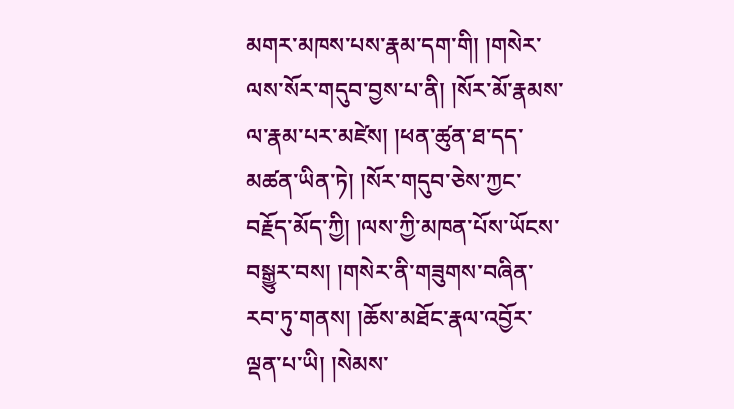མགར་མཁས་པས་རྣམ་དག་གི། །གསེར་ལས་སོར་གདུབ་བྱས་པ་ནི། །སོར་མོ་རྣམས་ལ་རྣམ་པར་མཛེས། །ཕན་ཚུན་ཐ་དད་མཚན་ཡིན་ཏེ། །སོར་གདུབ་ཅེས་ཀྱང་བརྗོད་མོད་ཀྱི། །ལས་ཀྱི་མཁན་པོས་ཡོངས་བསྒྱུར་བས། །གསེར་ནི་གཟུགས་བཞིན་རབ་ཏུ་གནས། །ཆོས་མཐོང་རྣལ་འབྱོར་ལྡན་པ་ཡི། །སེམས་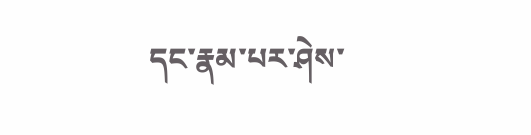དང་རྣམ་པར་ཤེས་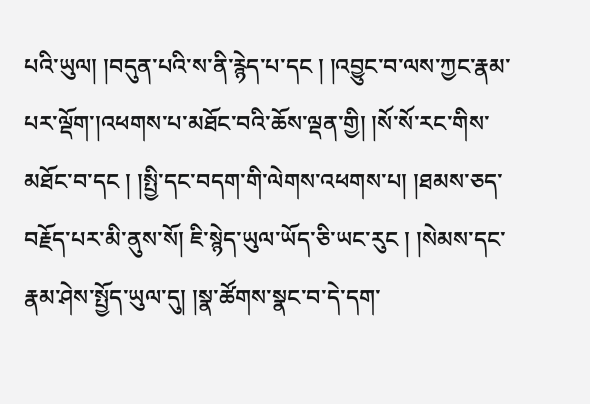པའི་ཡུལ། །བདུན་པའི་ས་ནི་རྙེད་པ་དང ། །འབྱུང་བ་ལས་ཀྱང་རྣམ་པར་ལྡོག་།འཕགས་པ་མཐོང་བའི་ཆོས་ལྡན་གྱི། །སོ་སོ་རང་གིས་མཐོང་བ་དང ། །སྤྱི་དང་བདག་གི་ལེགས་འཕགས་པ། །ཐམས་ཅད་བརྗོད་པར་མི་ནུས་སོ། ཇི་སྙེད་ཡུལ་ཡོད་ཅི་ཡང་རུང ། །སེམས་དང་རྣམ་ཤེས་སྤྱོད་ཡུལ་དུ། །སྣ་ཚོགས་སྣང་བ་དེ་དག་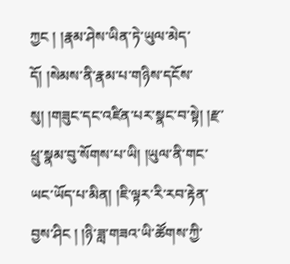ཀྱང ། །རྣམ་ཤེས་ཡིན་ཏེ་ཡུལ་མེད་དོ། །སེམས་ནི་རྣམ་པ་གཉིས་དངོས་སུ། །གཟུང་དང་འཛིན་པར་སྣང་བ་སྟེ། །རྫ་ཕྲུ་སྣམ་བུ་སོགས་པ་ཡི། །ཡུལ་ནི་གང་ཡང་ཡོད་པ་མིན། །ཇི་ལྟར་རི་རབ་རྟེན་བྱས་ཤིང ། །ཉི་ཟླ་གཟའ་ཡི་ཚོགས་ཀྱི་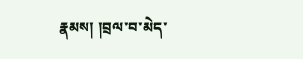རྣམས། །བྲལ་བ་མེད་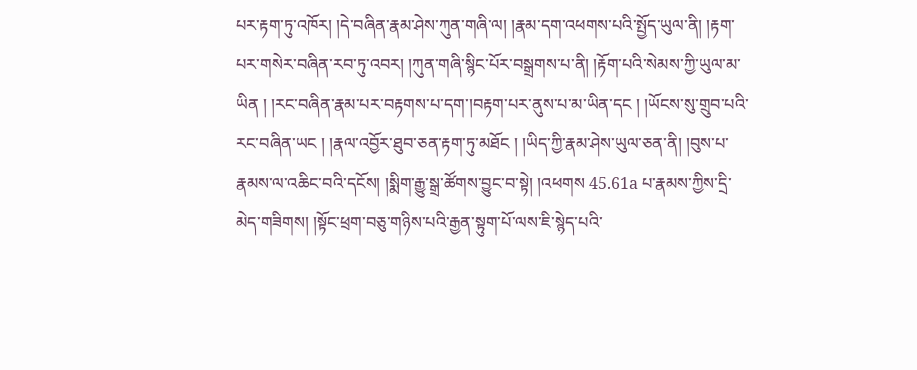པར་རྟག་ཏུ་འཁོར། །དེ་བཞིན་རྣམ་ཤེས་ཀུན་གཞི་ལ། །རྣམ་དག་འཕགས་པའི་སྤྱོད་ཡུལ་ནི། །རྟག་པར་གསེར་བཞིན་རབ་ཏུ་འབར། །ཀུན་གཞི་སྙིང་པོར་བསྒྲགས་པ་ནི། །རྟོག་པའི་སེམས་ཀྱི་ཡུལ་མ་ཡིན ། །རང་བཞིན་རྣམ་པར་བརྟགས་པ་དག་།བརྟག་པར་ནུས་པ་མ་ཡིན་དང ། །ཡོངས་སུ་གྲུབ་པའི་རང་བཞིན་ཡང ། །རྣལ་འབྱོར་ཐུབ་ཅན་རྟག་ཏུ་མཐོང ། །ཡིད་ཀྱི་རྣམ་ཤེས་ཡུལ་ཅན་ནི། །བུས་པ་རྣམས་ལ་འཆིང་བའི་དངོས། །སྨིག་རྒྱུ་སྒྲ་ཚོགས་བྱུང་བ་སྟེ། །འཕགས 45.61a པ་རྣམས་ཀྱིས་དྲི་མེད་གཟིགས། །སྟོང་ཕྲག་བཅུ་གཉིས་པའི་རྒྱན་སྟུག་པོ་ལས་ཇི་སྙེད་པའི་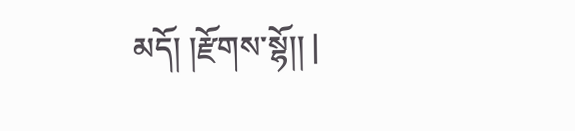མདོ། །རྫོགས་སྷོ།། |